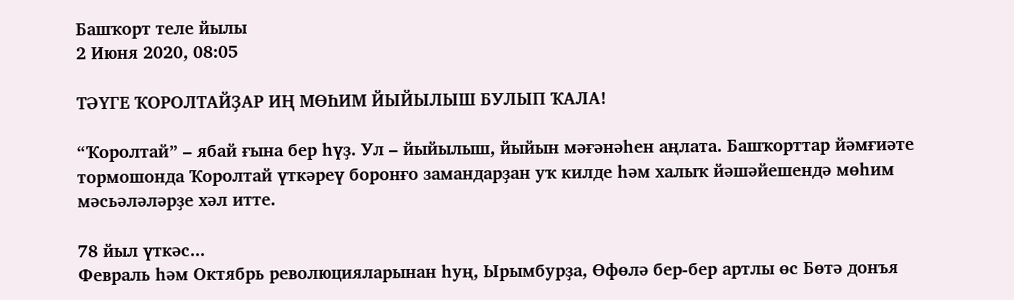Башҡорт теле йылы
2 Июня 2020, 08:05

ТӘҮГЕ ҠОРОЛТАЙҘАР ИҢ МӨҺИМ ЙЫЙЫЛЫШ БУЛЫП ҠАЛА!

“Ҡоролтай” – ябай ғына бер һүҙ. Ул – йыйылыш, йыйын мәғәнәһен аңлата. Башҡорттар йәмғиәте тормошонда Ҡоролтай үткәреү боронғо замандарҙан уҡ килде һәм халыҡ йәшәйешендә мөһим мәсьәләләрҙе хәл итте.

78 йыл үткәс...
Февраль һәм Октябрь революцияларынан һуң, Ырымбурҙа, Өфөлә бер-бер артлы өс Бөтә донъя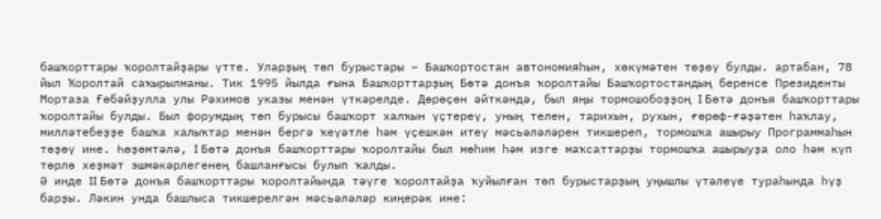башҡорттары ҡоролтайҙары үтте. Уларҙың төп бурыстары – Башҡортостан автономияһын, хөкүмәтен төҙөү булды. артабан, 78 йыл Ҡоролтай саҡырылманы. Тик 1995 йылда ғына Башҡорттарҙың Бөтә донъя ҡоролтайы Башҡортостандың беренсе Президенты Мортаза Ғөбәйҙулла улы Рәхимов указы менән үткәрелде. Дөрөҫөн әйткәндә, был яңы тормошобоҙҙоң I Бөтә донъя башҡорттары ҡоролтайы булды. Был форумдың төп бурысы башҡорт халҡын үҫтереү, уның телен, тарихын, рухын, ғөрөф-ғәҙәтен һаҡлау, милләтебеҙҙе башҡа халыҡтар менән бергә ҡеүәтле һәм үҫешкән итеү мәсьәләләрен тикшереп, тормошҡа ашырыу Программаһын төҙөү ине. Һөҙөмтәлә, I Бөтә донъя башҡорттары ҡоролтайы был мөһим һәм изге маҡсаттарҙы тормошҡа ашырыуҙа оло һәм күп төрлө хеҙмәт эшмәкәрлегенең башланғысы булып ҡалды.
Ә инде II Бөтә донъя башҡорттары ҡоролтайында тәүге ҡоролтайҙа ҡуйылған төп бурыстарҙың уңышлы үтәлеүе тураһында һүҙ барҙы. Ләкин унда башлыса тикшерелгән мәсьәләләр киңерәк ине: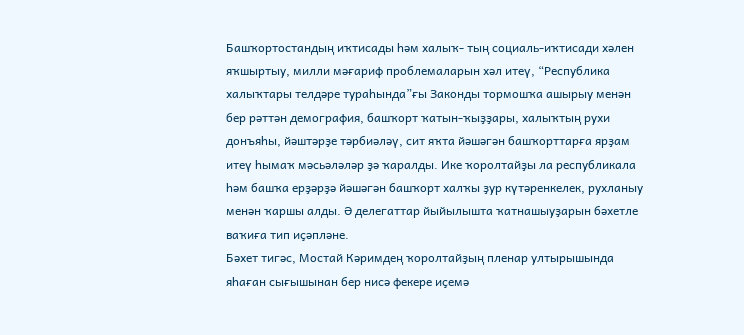Башҡортостандың иҡтисады һәм халыҡ- тың социаль-иҡтисади хәлен яҡшыртыу, милли мәғариф проблемаларын хәл итеү, “Республика халыҡтары телдәре тураһында”ғы Законды тормошҡа ашырыу менән бер рәттән демография, башҡорт ҡатын-ҡыҙҙары, халыҡтың рухи донъяһы, йәштәрҙе тәрбиәләү, сит яҡта йәшәгән башҡорттарға ярҙам итеү һымаҡ мәсьәләләр ҙә ҡаралды. Ике ҡоролтайҙы ла республикала һәм башҡа ерҙәрҙә йәшәгән башҡорт халҡы ҙур күтәренкелек, рухланыу менән ҡаршы алды. Ә делегаттар йыйылышта ҡатнашыуҙарын бәхетле ваҡиға тип иҫәпләне.
Бәхет тигәс, Мостай Кәримдең ҡоролтайҙың пленар ултырышында яһаған сығышынан бер нисә фекере иҫемә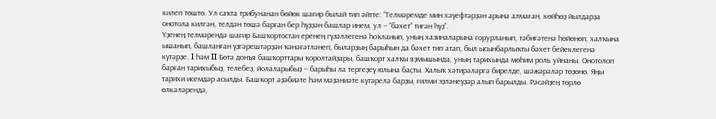килеп төштө. Ул саҡта трибунанан бөйөк шағир былай тип әйтте: “Телмәремде мин хәүефтәрҙән арына алмаған, көйһөҙ йылдарҙа онотола килгән, телдән төшә барған бер һүҙҙән башлар инем, ул – “бәхет” тигән һүҙ”.
Үҙенең телмәрендә шағир Башҡортостан еренең гүзәллегенә һоҡланып, уның хазиналарына ғорурланып, тәбиғәтенә һөйөнөп, халҡына ышанып, башланған үҙгәрештәрҙән ҡәнәғәтләнеп, быларҙың барыһын да бәхет тип атап, был ысынбарлыҡты бәхет бейеклегенә күтәрҙе. I һәм II Бөтә донъя башҡорттары ҡоролтайҙары, башҡорт халҡы яҙмышында, уның тарихында мөһим роль уйнаны. Онотолоп барған тарихыбыҙ, телебеҙ, йолаларыбыҙ – барыһы ла тергеҙеү юлына баҫты. Халыҡ хәтирәләргә бирелде, шәжәрәләр төҙөнө. Яңы тарихи исемдәр асылды. Башҡорт әҙәбиәте һәм мәҙәниәте күтәрелә барҙы, ғилми эҙләнеүҙәр алып барылды. Рәсәйҙең төрлө өлкәләрендә,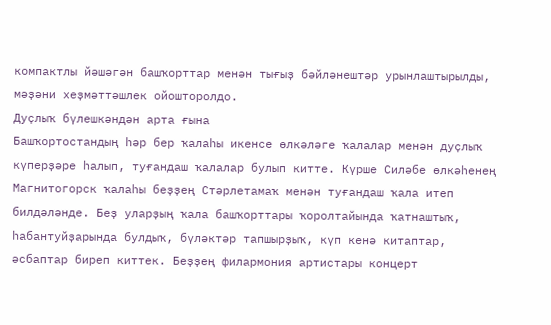компактлы йәшәгән башҡорттар менән тығыҙ бәйләнештәр урынлаштырылды, мәҙәни хеҙмәттәшлек ойошторолдо.
Дуҫлыҡ бүлешкәндән арта ғына
Башҡортостандың һәр бер ҡалаһы икенсе өлкәләге ҡалалар менән дуҫлыҡ күперҙәре һалып, туғандаш ҡалалар булып китте. Күрше Силәбе өлкәһенең Магнитогорск ҡалаһы беҙҙең Стәрлетамаҡ менән туғандаш ҡала итеп билдәләнде. Беҙ уларҙың ҡала башҡорттары ҡоролтайында ҡатнаштыҡ, һабантуйҙарында булдыҡ, бүләктәр тапшырҙыҡ, күп кенә китаптар, әсбаптар биреп киттек. Беҙҙең филармония артистары концерт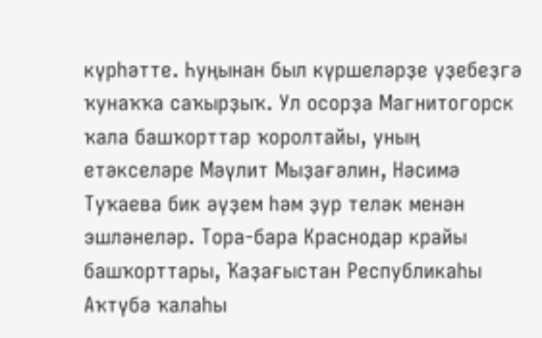күрһәтте. Һуңынан был күршеләрҙе үҙебеҙгә ҡунаҡҡа саҡырҙыҡ. Ул осорҙа Магнитогорск ҡала башҡорттар ҡоролтайы, уның етәкселәре Мәүлит Мыҙағәлин, Нәсимә Туҡаева бик әүҙем һәм ҙур теләк менән эшләнеләр. Тора-бара Краснодар крайы башҡорттары, Ҡаҙағыстан Республикаһы Аҡтүбә ҡалаһы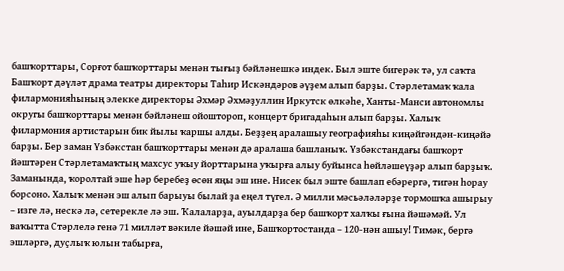башҡорттары, Сорғот башҡорттары менән тығыҙ бәйләнешкә индек. Был эште бигерәк тә, ул саҡта Башҡорт дәүләт драма театры директоры Таһир Искәндәров әүҙем алып барҙы. Стәрлетамаҡ ҡала филармонияһының элекке директоры Әхмәр Әхмәҙуллин Иркутск өлкәһе, Ханты-Манси автономлы округы башҡорттары менән бәйләнеш ойоштороп, концерт бригадаһын алып барҙы. Халыҡ филармония артистарын бик йылы ҡаршы алды. Беҙҙең аралашыу географияһы киңәйгәндән-киңәйә барҙы. Бер заман Үзбәкстан башҡорттары менән дә аралаша башланыҡ. Үзбәкстандағы башҡорт йәштәрен Стәрлетамаҡтың махсус уҡыу йорттарына уҡырға алыу буйынса һөйләшеүҙәр алып барҙыҡ.
Заманында, ҡоролтай эше һәр беребеҙ өсөн яңы эш ине. Нисек был эште башлап ебәрергә, тигән һорау борсоно. Халыҡ менән эш алып барыуы былай ҙа еңел түгел. Ә милли мәсьәләләрҙе тормошҡа ашырыу – изге лә, нескә лә, сетерекле лә эш. Ҡалаларҙа, ауылдарҙа бер башҡорт халҡы ғына йәшәмәй. Ул ваҡытта Стәрлелә генә 71 милләт вәкиле йәшәй ине, Башҡортостанда – 120-нән ашыу! Тимәк, бергә эшләргә, дуҫлыҡ юлын табырға,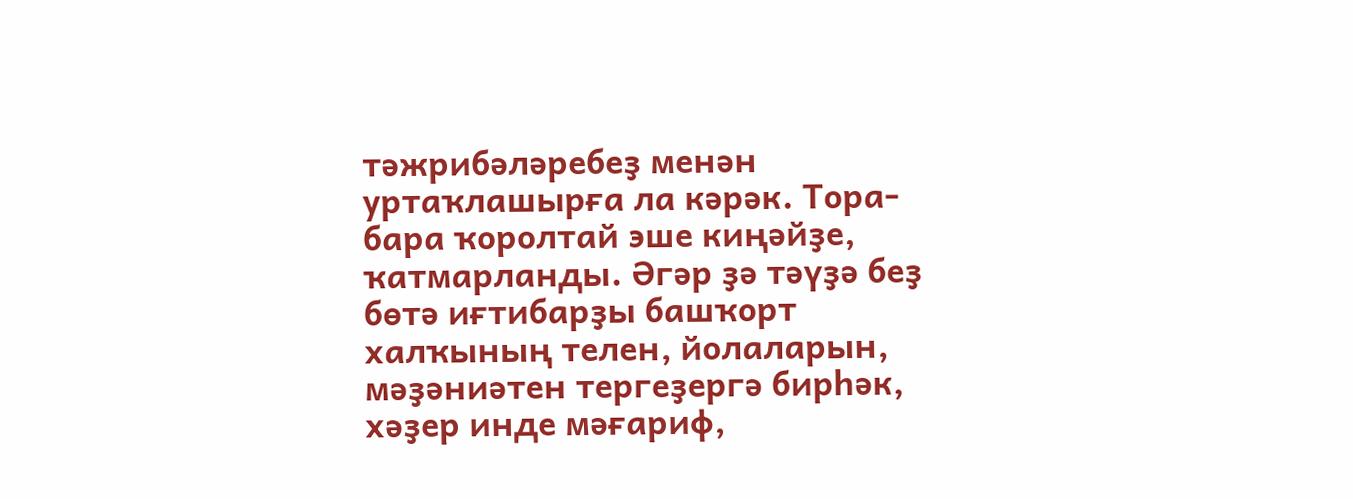тәжрибәләребеҙ менән уртаҡлашырға ла кәрәк. Тора-бара ҡоролтай эше киңәйҙе, ҡатмарланды. Әгәр ҙә тәүҙә беҙ бөтә иғтибарҙы башҡорт халҡының телен, йолаларын, мәҙәниәтен тергеҙергә бирһәк, хәҙер инде мәғариф,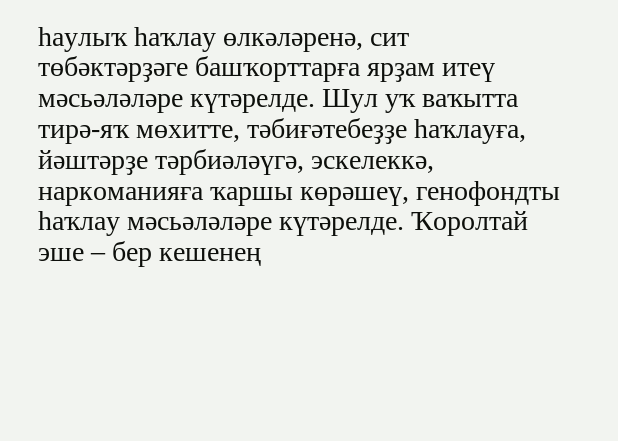һаулыҡ һаҡлау өлкәләренә, сит төбәктәрҙәге башҡорттарға ярҙам итеү мәсьәләләре күтәрелде. Шул уҡ ваҡытта тирә-яҡ мөхитте, тәбиғәтебеҙҙе һаҡлауға, йәштәрҙе тәрбиәләүгә, эскелеккә, наркоманияға ҡаршы көрәшеү, генофондты һаҡлау мәсьәләләре күтәрелде. Ҡоролтай эше – бер кешенең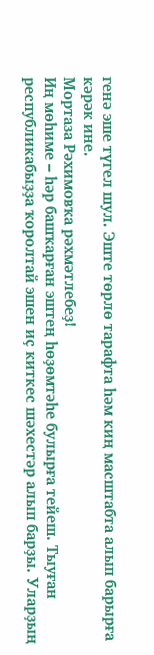генә эше түгел шул. Эште төрлө тарафта һәм киң масштабта алып барырға кәрәк ине.
Мортаза Рәхимовҡа рәхмәтлебеҙ!
Иң мөһиме – һәр башҡарған эштең һөҙөмтәһе булырға тейеш. Тыуған республикабыҙҙа ҡоролтай эшен иҫ киткес шәхестәр алып барҙы. Уларҙың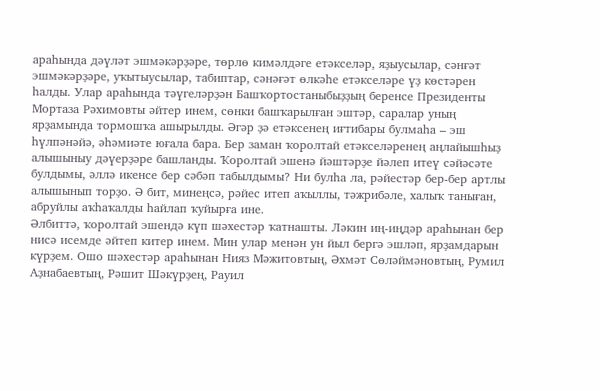араһында дәүләт эшмәкәрҙәре, төрлө кимәлдәге етәкселәр, яҙыусылар, сәнғәт эшмәкәрҙәре, уҡытыусылар, табиптар, сәнәғәт өлкәһе етәкселәре үҙ көстәрен һалды. Улар араһында тәүгеләрҙән Башҡортостаныбыҙҙың беренсе Президенты Мортаза Рәхимовты әйтер инем, сөнки башҡарылған эштәр, саралар уның ярҙамында тормошҡа ашырылды. Әгәр ҙә етәксенең иғтибары булмаһа – эш һүлпәнәйә, әһәмиәте юғала бара. Бер заман ҡоролтай етәкселәренең аңлайышһыҙ алышыныу дәүерҙәре башланды. Ҡоролтай эшенә йәштәрҙе йәлеп итеү сәйәсәте булдымы, әллә икенсе бер сәбәп табылдымы? Ни булһа ла, рәйестәр бер-бер артлы алышынып торҙо. Ә бит, минеңсә, рәйес итеп аҡыллы, тәжрибәле, халыҡ таныған, абруйлы аҡһаҡалды һайлап ҡуйырға ине.
Әлбиттә, ҡоролтай эшендә күп шәхестәр ҡатнашты. Ләкин иң-иңдәр араһынан бер нисә исемде әйтеп китер инем. Мин улар менән ун йыл бергә эшләп, ярҙамдарын күрҙем. Ошо шәхестәр араһынан Нияз Мәжитовтың, Әхмәт Сөләймәновтың, Румил Аҙнабаевтың, Рәшит Шәкүрҙең, Рауил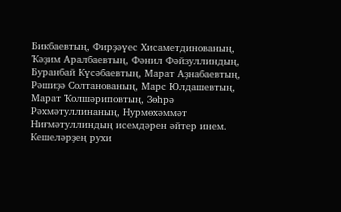Бикбаевтың, Фирҙәүес Хисаметдинованың, Ҡәҙим Аралбаевтың, Фәнил Фәйзуллиндың, Буранбай Күсәбаевтың, Марат Аҙнабаевтың, Рәшиҙә Солтанованың, Марс Юлдашевтың, Марат Ҡолшәриповтың, Зөһрә Рәхмәтуллинаның, Нурмөхәммәт Ниғмәтуллиндың исемдәрен әйтер инем.
Кешеләрҙең рухи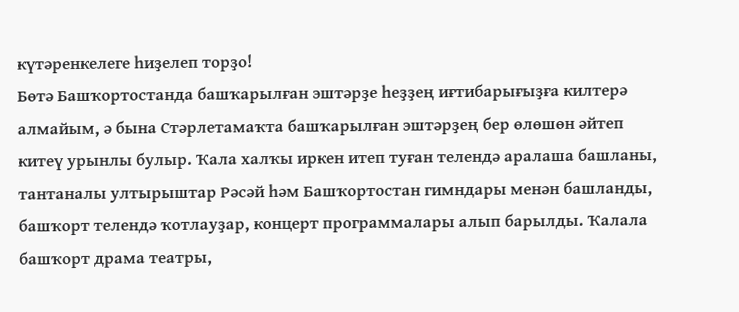күтәренкелеге һиҙелеп торҙо!
Бөтә Башҡортостанда башҡарылған эштәрҙе һеҙҙең иғтибарығыҙға килтерә алмайым, ә бына Стәрлетамаҡта башҡарылған эштәрҙең бер өлөшөн әйтеп китеү урынлы булыр. Ҡала халҡы иркен итеп туған телендә аралаша башланы, тантаналы ултырыштар Рәсәй һәм Башҡортостан гимндары менән башланды, башҡорт телендә ҡотлауҙар, концерт программалары алып барылды. Ҡалала башҡорт драма театры,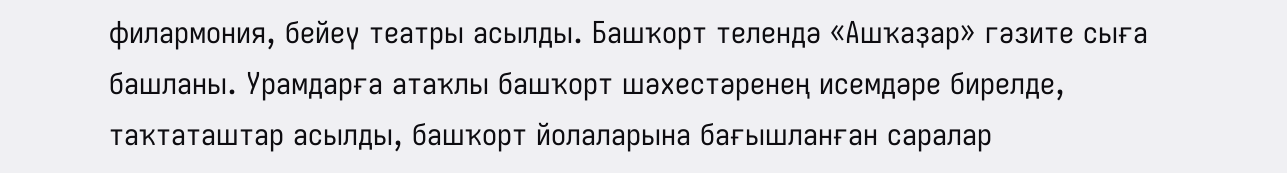филармония, бейеү театры асылды. Башҡорт телендә «Ашҡаҙар» гәзите сыға башланы. Урамдарға атаҡлы башҡорт шәхестәренең исемдәре бирелде, таҡтаташтар асылды, башҡорт йолаларына бағышланған саралар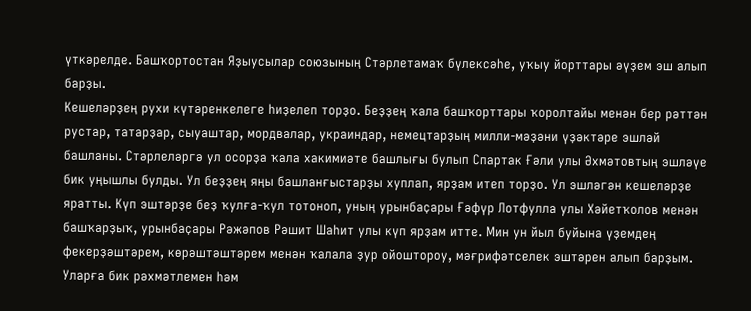үткәрелде. Башҡортостан Яҙыусылар союзының Стәрлетамаҡ бүлексәһе, уҡыу йорттары әүҙем эш алып барҙы.
Кешеләрҙең рухи күтәренкелеге һиҙелеп торҙо. Беҙҙең ҡала башҡорттары ҡоролтайы менән бер рәттән рустар, татарҙар, сыуаштар, мордвалар, украиндар, немецтарҙың милли-мәҙәни үҙәктәре эшләй башланы. Стәрлеләргә ул осорҙа ҡала хакимиәте башлығы булып Спартак Ғәли улы Әхмәтовтың эшләүе бик уңышлы булды. Ул беҙҙең яңы башланғыстарҙы хуплап, ярҙам итеп торҙо. Ул эшләгән кешеләрҙе яратты. Күп эштәрҙе беҙ ҡулға-ҡул тотоноп, уның урынбаҫары Ғәфүр Лотфулла улы Хәйетҡолов менән башҡарҙыҡ, урынбаҫары Рәжәпов Рәшит Шаһит улы күп ярҙам итте. Мин ун йыл буйына үҙемдең фекерҙәштәрем, көрәштәштәрем менән ҡалала ҙур ойоштороу, мәғрифәтселек эштәрен алып барҙым. Уларға бик рәхмәтлемен һәм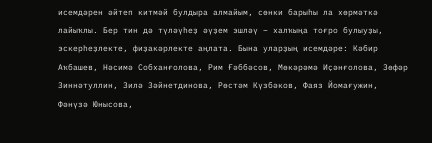исемдәрен әйтеп китмәй булдыра алмайым, сөнки барыһы ла хөрмәткә лайыҡлы. Бер тин дә түләүһеҙ әүҙем эшләү – халҡыңа тоғро булыуҙы, эскерһеҙлекте, фиҙакәрлекте аңлата. Бына уларҙың исемдәре: Кәбир Аҡбашев, Нәсимә Собханғолова, Рим Ғәббәсов, Мөкәрәмә Иҫәнғолова, Зөфәр Зиннәтуллин, Зилә Зәйнетдинова, Рөстәм Күзбәков, Фаяз Йомағужин, Фәнүзә Юнысова,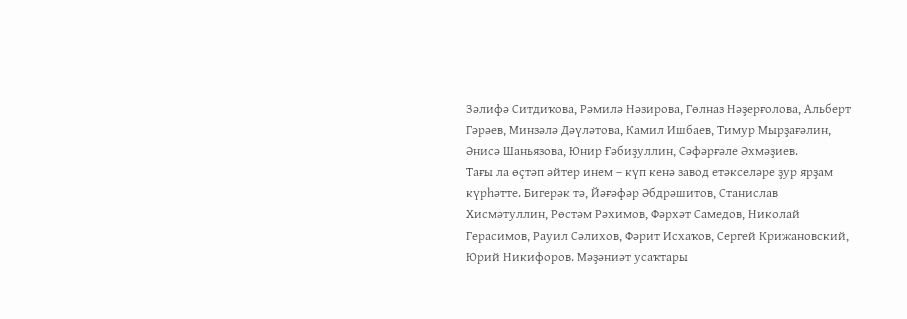Зәлифә Ситдиҡова, Рәмилә Нәзирова, Гөлназ Нәҙерғолова, Альберт Гәрәев, Минзәлә Дәүләтова, Камил Ишбаев, Тимур Мырҙағәлин, Әнисә Шаньязова, Юнир Ғәбиҙуллин, Сәфәрғәле Әхмәҙиев.
Тағы ла өҫтәп әйтер инем – күп кенә завод етәкселәре ҙур ярҙам күрһәтте. Бигерәк тә, Йәғәфәр Әбдрәшитов, Станислав Хисмәтуллин, Рөстәм Рәхимов, Фәрхәт Самедов, Николай Герасимов, Рауил Сәлихов, Фәрит Исхаҡов, Сергей Крижановский, Юрий Никифоров. Мәҙәниәт усаҡтары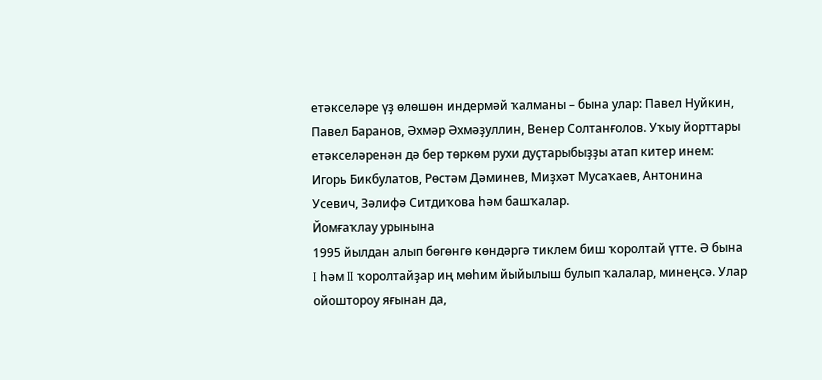етәкселәре үҙ өлөшөн индермәй ҡалманы – бына улар: Павел Нуйкин, Павел Баранов, Әхмәр Әхмәҙуллин, Венер Солтанғолов. Уҡыу йорттары етәкселәренән дә бер төркөм рухи дуҫтарыбыҙҙы атап китер инем: Игорь Бикбулатов, Рөстәм Дәминев, Миҙхәт Мусаҡаев, Антонина Усевич, Зәлифә Ситдиҡова һәм башҡалар.
Йомғаҡлау урынына
1995 йылдан алып бөгөнгө көндәргә тиклем биш ҡоролтай үтте. Ә бына I һәм II ҡоролтайҙар иң мөһим йыйылыш булып ҡалалар, минеңсә. Улар ойоштороу яғынан да,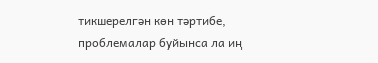тикшерелгән көн тәртибе, проблемалар буйынса ла иң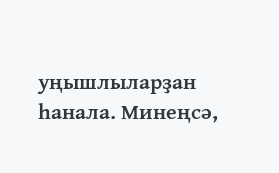уңышлыларҙан һанала. Минеңсә,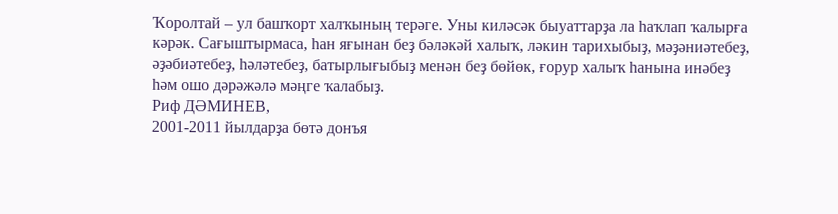Ҡоролтай – ул башҡорт халҡының терәге. Уны киләсәк быуаттарҙа ла һаҡлап ҡалырға кәрәк. Сағыштырмаса, һан яғынан беҙ бәләкәй халыҡ, ләкин тарихыбыҙ, мәҙәниәтебеҙ, әҙәбиәтебеҙ, һәләтебеҙ, батырлығыбыҙ менән беҙ бөйөк, ғорур халыҡ һанына инәбеҙ һәм ошо дәрәжәлә мәңге ҡалабыҙ.
Риф ДӘМИНЕВ,
2001-2011 йылдарҙа бөтә донъя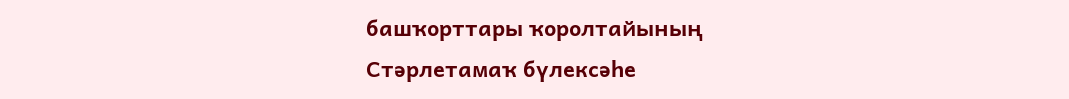башҡорттары ҡоролтайының Стәрлетамаҡ бүлексәһе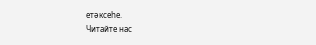етәксеһе.
Читайте нас